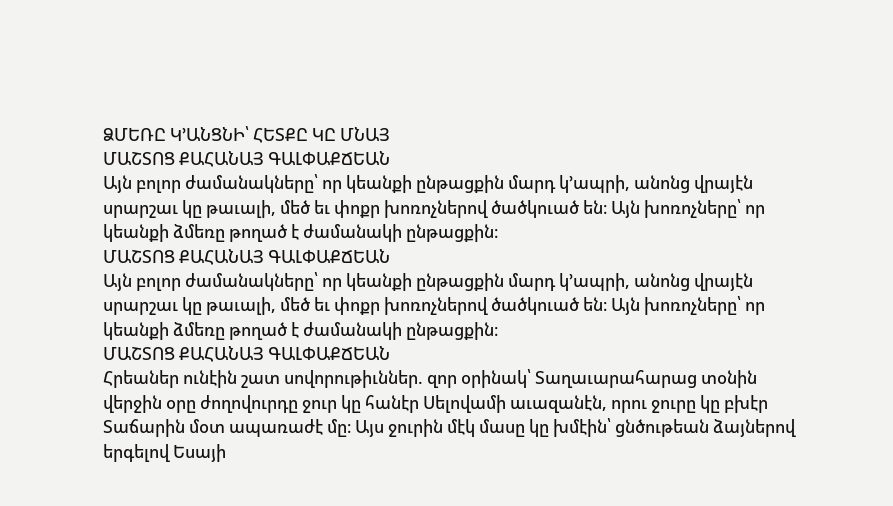ՁՄԵՌԸ Կ՚ԱՆՑՆԻ՝ ՀԵՏՔԸ ԿԸ ՄՆԱՅ
ՄԱՇՏՈՑ ՔԱՀԱՆԱՅ ԳԱԼՓԱՔՃԵԱՆ
Այն բոլոր ժամանակները՝ որ կեանքի ընթացքին մարդ կ՚ապրի, անոնց վրայէն սրարշաւ կը թաւալի, մեծ եւ փոքր խոռոչներով ծածկուած են։ Այն խոռոչները՝ որ կեանքի ձմեռը թողած է ժամանակի ընթացքին։
ՄԱՇՏՈՑ ՔԱՀԱՆԱՅ ԳԱԼՓԱՔՃԵԱՆ
Այն բոլոր ժամանակները՝ որ կեանքի ընթացքին մարդ կ՚ապրի, անոնց վրայէն սրարշաւ կը թաւալի, մեծ եւ փոքր խոռոչներով ծածկուած են։ Այն խոռոչները՝ որ կեանքի ձմեռը թողած է ժամանակի ընթացքին։
ՄԱՇՏՈՑ ՔԱՀԱՆԱՅ ԳԱԼՓԱՔՃԵԱՆ
Հրեաներ ունէին շատ սովորութիւններ. զոր օրինակ՝ Տաղաւարահարաց տօնին վերջին օրը ժողովուրդը ջուր կը հանէր Սելովամի աւազանէն, որու ջուրը կը բխէր Տաճարին մօտ ապառաժէ մը։ Այս ջուրին մէկ մասը կը խմէին՝ ցնծութեան ձայներով երգելով Եսայի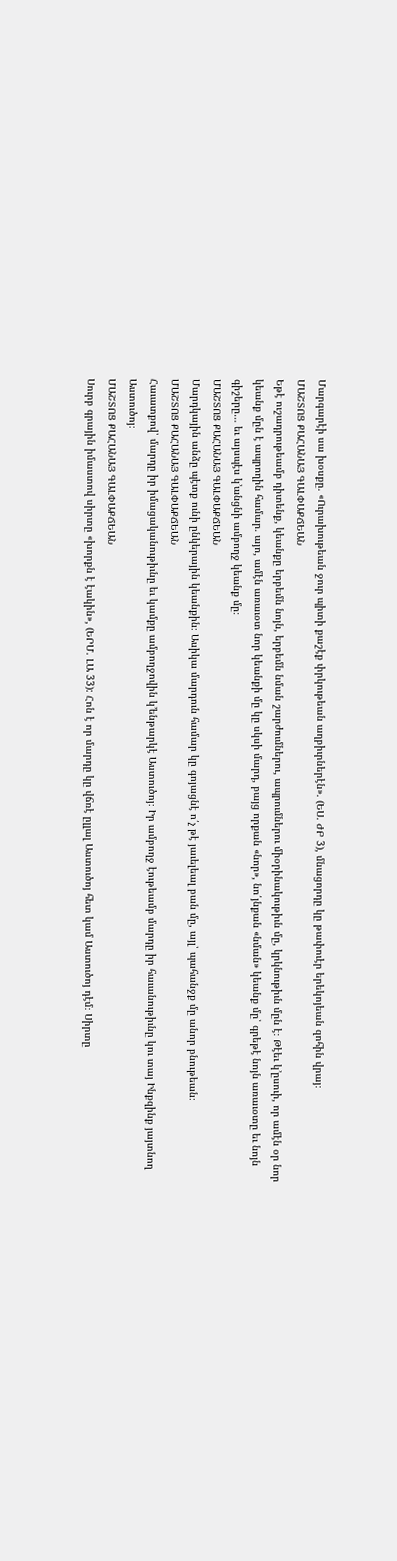Մարգարէի սա խօսքը. «Ուրախութեան ջուր պիտի քաշէք փրկութեան աղբիւրներէն». (ԵՍ. ԺԲ 3), մնացորդը կը թափուէր երեկոյեան զոհին վրայ։
ՄԱՇՏՈՑ ՔԱՀԱՆԱՅ ԳԱԼՓԱՔՃԵԱՆ
Եթէ ուշադրութեամբ դիտենք, կեանքը երբեմն նոյն, երբեմն նման շարժումներու, ապրումներու միօրինակութիւն մը, կրկնութիւն մըն է։ Թէեւ կ՚ըսուի, որ ամէն օր նոր կեանք մըն է ապրողին համար. այո, ամէն առաւօտ նոր կեանքի մը կը սկսի մարդ, բայց որքան «նոր», նո՛յնքան «նման» կեանք մը՝ գրեթէ նոյն առաւօտը եւ նոյն գիշերը… եւ այսպէս կ՚անցնի ամբողջ կեանք մը։
ՄԱՇՏՈՑ ՔԱՀԱՆԱՅ ԳԱԼՓԱՔՃԵԱՆ
Մարդկային անձը պէտք ունի ընկերային կեանքին։ Ասիկա մարդուն համար կը գոյացնէ ո՛չ թէ յաւելեալ բան մը, այլ՝ պահանջք մը անոր բնութեան։
ՄԱՇՏՈՑ ՔԱՀԱՆԱՅ ԳԱԼՓԱՔՃԵԱՆ
Հաւատքով՝ մարդը իր իմացականութիւնը եւ կամքը ամբողջովին կ՚ենթարկէ Աստուծոյ։ Իր ամբողջ էութեամբ մարդը իր հաւանութիւնը կու տայ Ինքզինք յայտնող Աստուծոյ։
ՄԱՇՏՈՑ ՔԱՀԱՆԱՅ ԳԱԼՓԱՔՃԵԱՆ
Սուրբ գրային իմաստով սիրտը «խորքն է էակին», (ԵՐՄ. ԼԱ 33): Հոն է որ մարդը կը վճռէ ըլլալ Աստուծոյ հետ կամ Աստուծոյ դէմ։ Սիրտը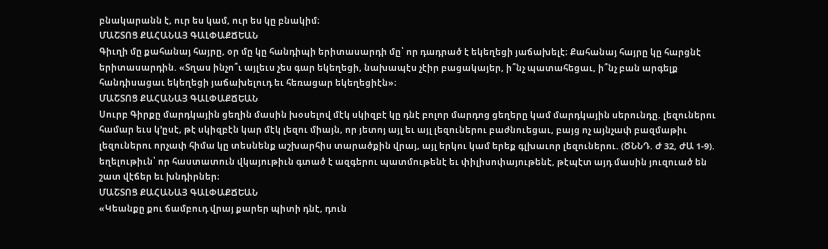բնակարանն է, ուր ես կամ, ուր ես կը բնակիմ։
ՄԱՇՏՈՑ ՔԱՀԱՆԱՅ ԳԱԼՓԱՔՃԵԱՆ
Գիւղի մը քահանայ հայրը, օր մը կը հանդիպի երիտասարդի մը՝ որ դադրած է եկեղեցի յաճախելէ։ Քահանայ հայրը կը հարցնէ երիտասարդին. «Տղաս ինչո՞ւ այլեւս չես գար եկեղեցի, նախապէս չէիր բացակայեր, ի՞նչ պատահեցաւ, ի՞նչ բան արգելք հանդիսացաւ եկեղեցի յաճախելուդ եւ հեռացար եկեղեցիէն»։
ՄԱՇՏՈՑ ՔԱՀԱՆԱՅ ԳԱԼՓԱՔՃԵԱՆ
Սուրբ Գիրքը մարդկային ցեղին մասին խօսելով մէկ սկիզբէ կը դնէ բոլոր մարդոց ցեղերը կամ մարդկային սերունդը. լեզուներու համար եւս կ՚ըսէ, թէ սկիզբէն կար մէկ լեզու միայն, որ յետոյ այլ եւ այլ լեզուներու բաժնուեցաւ, բայց ոչ այնչափ բազմաթիւ լեզուներու որչափ հիմա կը տեսնենք աշխարհիս տարածքին վրայ, այլ երկու կամ երեք գլխաւոր լեզուներու. (ԾՆՆԴ. Ժ 32, ԺԱ 1-9). եղելութիւն՝ որ հաստատուն վկայութիւն գտած է ազգերու պատմութենէ եւ փիլիսոփայութենէ, թէպէտ այդ մասին յուզուած են շատ վէճեր եւ խնդիրներ։
ՄԱՇՏՈՑ ՔԱՀԱՆԱՅ ԳԱԼՓԱՔՃԵԱՆ
«Կեանքը քու ճամբուդ վրայ քարեր պիտի դնէ, դուն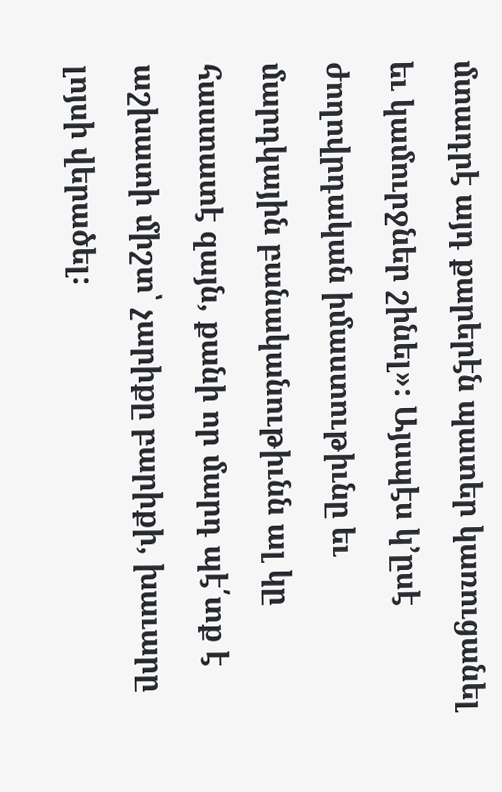մտադրէ այդ քարերէն պատեր կառուցանել եւ կամուրջներ շինել»։ Այսպէս կ՚ըսէ ժողովրդական իմաստութիւնը եւ մարդկային բանականութիւնն ալ կը հաստատէ զայն, քանի որ մարդ պէ՛տք է աշխատի միշտ՝ չարիքը բարիքի, խաւարը լոյսի վերածել։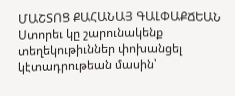ՄԱՇՏՈՑ ՔԱՀԱՆԱՅ ԳԱԼՓԱՔՃԵԱՆ
Ստորեւ կը շարունակենք տեղեկութիւններ փոխանցել կէտադրութեան մասին՝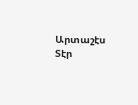Արտաշէս Տէր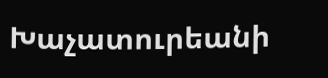Խաչատուրեանի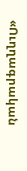«Ուղղագրական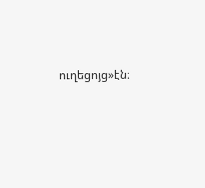ուղեցոյց»էն։